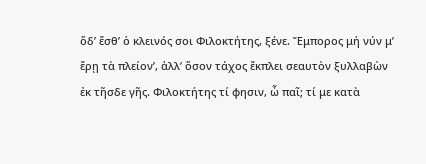ὅδʼ ἔσθʼ ὁ κλεινός σοι Φιλοκτήτης, ξένε. Ἔμπορος μή νύν μʼ ἔρῃ τὰ πλείονʼ, ἀλλʼ ὅσον τάχος ἔκπλει σεαυτὸν ξυλλαβὼν ἐκ τῆσδε γῆς. Φιλοκτήτης τί φησιν, ὦ παῖ; τί με κατὰ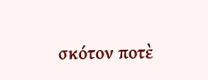σκότον ποτὲ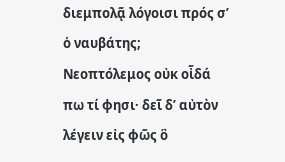διεμπολᾷ λόγοισι πρός σʼ ὁ ναυβάτης; Νεοπτόλεμος οὐκ οἶδά πω τί φησι· δεῖ δʼ αὐτὸν λέγειν εἰς φῶς ὃ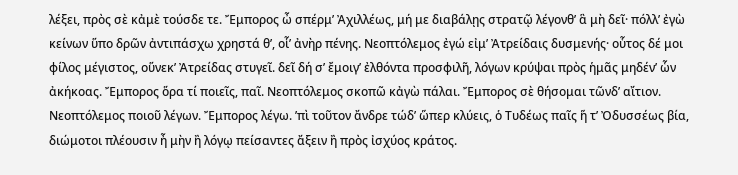λέξει, πρὸς σὲ κἀμὲ τούσδε τε. Ἔμπορος ὦ σπέρμʼ Ἀχιλλέως, μή με διαβάλῃς στρατῷ λέγονθʼ ἃ μὴ δεῖ· πόλλʼ ἐγὼ κείνων ὕπο δρῶν ἀντιπάσχω χρηστά θʼ, οἷʼ ἀνὴρ πένης. Νεοπτόλεμος ἐγώ εἰμʼ Ἀτρείδαις δυσμενής· οὗτος δέ μοι φίλος μέγιστος, οὕνεκʼ Ἀτρείδας στυγεῖ. δεῖ δή σʼ ἔμοιγʼ ἐλθόντα προσφιλῆ, λόγων κρύψαι πρὸς ἡμᾶς μηδένʼ ὧν ἀκήκοας. Ἔμπορος ὅρα τί ποιεῖς, παῖ. Νεοπτόλεμος σκοπῶ κἀγὼ πάλαι. Ἔμπορος σὲ θήσομαι τῶνδʼ αἴτιον. Νεοπτόλεμος ποιοῦ λέγων. Ἔμπορος λέγω. ʼπὶ τοῦτον ἄνδρε τώδʼ ὥπερ κλύεις, ὁ Τυδέως παῖς ἥ τʼ Ὀδυσσέως βία, διώμοτοι πλέουσιν ἦ μὴν ἢ λόγῳ πείσαντες ἄξειν ἢ πρὸς ἰσχύος κράτος.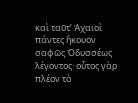καὶ ταῦτʼ Ἀχαιοὶ πάντες ἤκουον σαφῶς Ὀδυσσέως λέγοντος· οὗτος γὰρ πλέον τὸ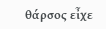θάρσος εἶχε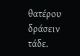θατέρου δράσειν τάδε.